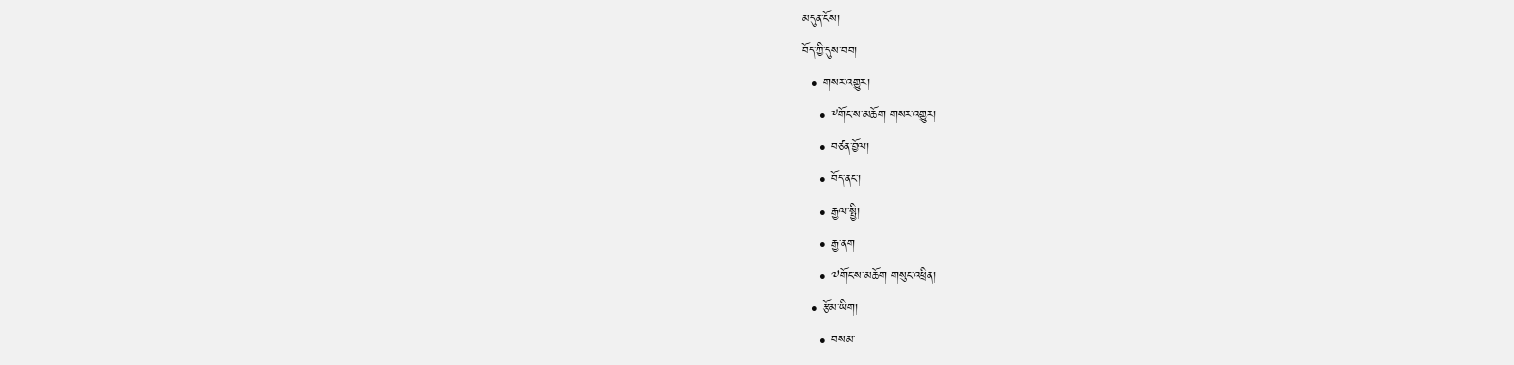མདུན་ངོས།
བོད་ཀྱི་དུས་བབ།
  • གསར་འགྱུར།
    • ༸གོང་ས་མཆོག གསར་འགྱུར།
    • བཙན་བྱོལ།
    • བོད་ནང་།
    • རྒྱལ་སྤྱི།
    • རྒྱ་ནག
    • ༧གོང་ས་མཆོག གསུང་འཕྲིན།
  • རྩོམ་ཡིག།
    • བསམ་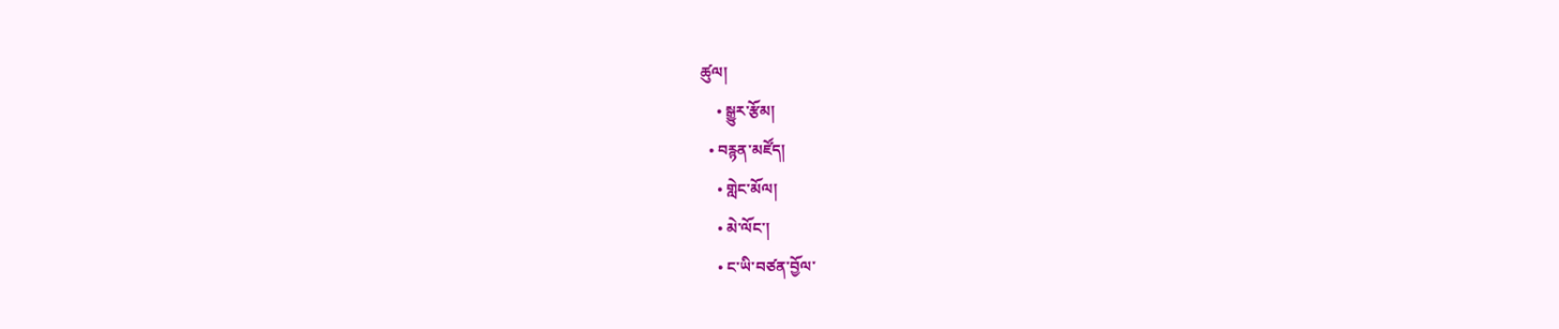ཚུལ།
    • སྒྱུར་རྩོམ།
  • བརྙན་མཛོད།
    • གླེང་མོལ།
    • མེ་ལོང་།
    • ང་ཡི་བཙན་བྱོལ་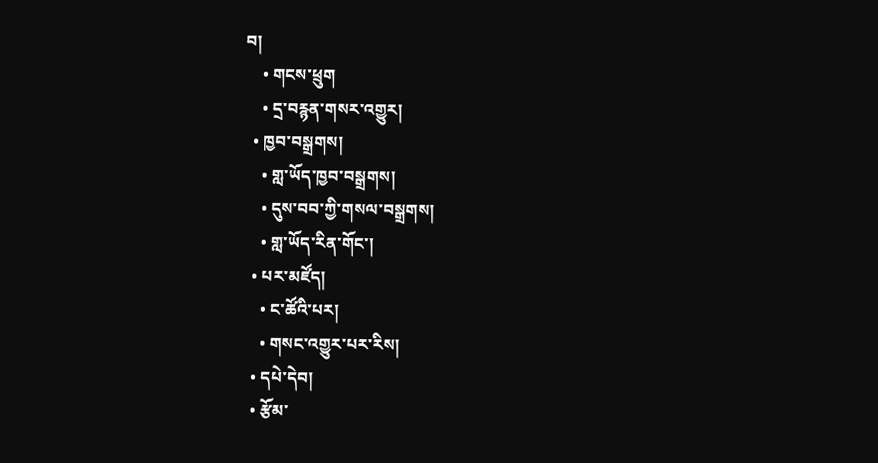བ།
    • གངས་ཕྲུག
    • དྲ་བརྙན་གསར་འགྱུར།
  • ཁྱབ་བསྒྲགས།
    • གླ་ཡོད་ཁྱབ་བསྒྲགས།
    • དུས་བབ་ཀྱི་གསལ་བསྒྲགས།
    • གླ་ཡོད་རིན་གོང་།
  • པར་མཛོད།
    • ང་ཚོའི་པར།
    • གསང་འགྱུར་པར་རིས།
  • དཔེ་དེབ།
  • རྩོམ་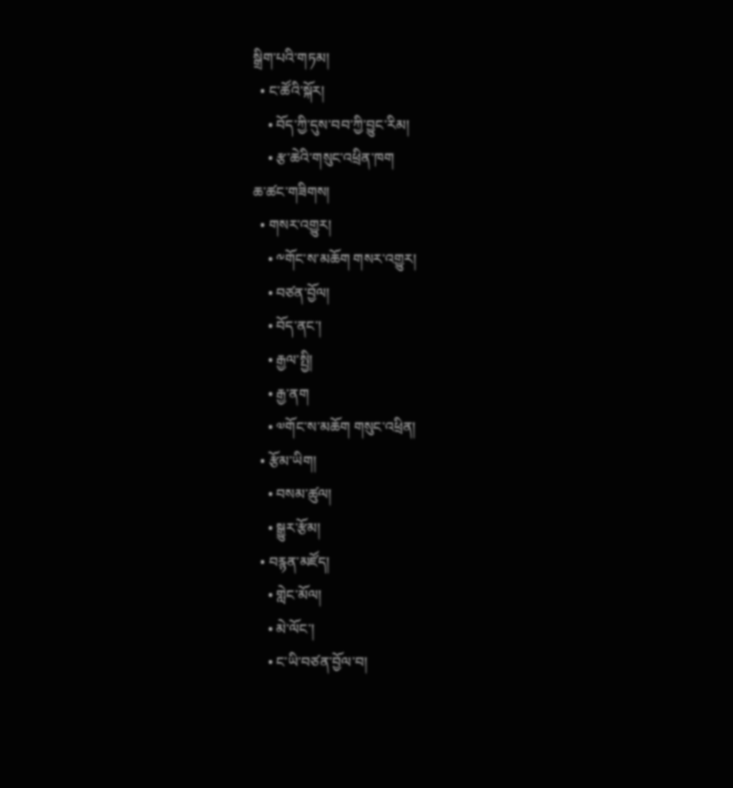སྒྲིག་པའི་གཏམ།
  • ང་ཚོའི་སྐོར།
    • བོད་ཀྱི་དུས་བབ་ཀྱི་བྱུང་རིམ།
    • རྩ་ཆེའི་གསུང་འཕྲིན་ཁག
ཆ་ཚང་གཟིགས།
  • གསར་འགྱུར།
    • ༸གོང་ས་མཆོག གསར་འགྱུར།
    • བཙན་བྱོལ།
    • བོད་ནང་།
    • རྒྱལ་སྤྱི།
    • རྒྱ་ནག
    • ༧གོང་ས་མཆོག གསུང་འཕྲིན།
  • རྩོམ་ཡིག།
    • བསམ་ཚུལ།
    • སྒྱུར་རྩོམ།
  • བརྙན་མཛོད།
    • གླེང་མོལ།
    • མེ་ལོང་།
    • ང་ཡི་བཙན་བྱོལ་བ།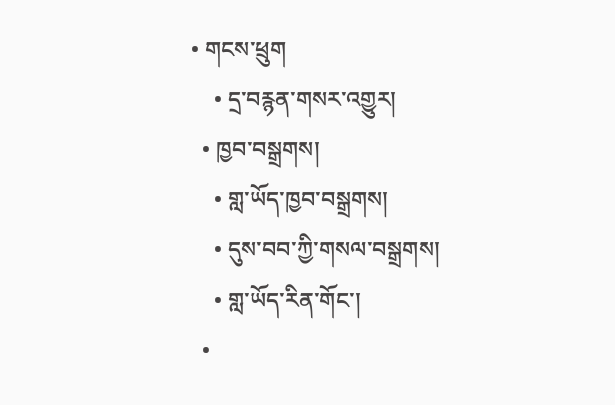• གངས་ཕྲུག
    • དྲ་བརྙན་གསར་འགྱུར།
  • ཁྱབ་བསྒྲགས།
    • གླ་ཡོད་ཁྱབ་བསྒྲགས།
    • དུས་བབ་ཀྱི་གསལ་བསྒྲགས།
    • གླ་ཡོད་རིན་གོང་།
  •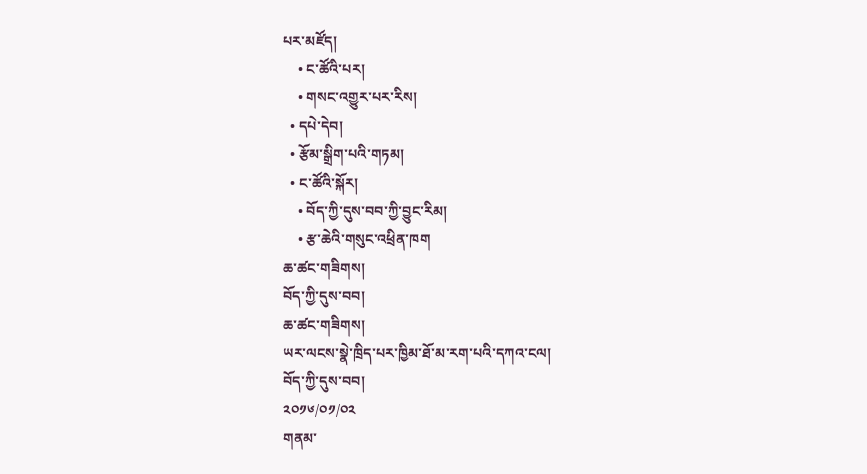པར་མཛོད།
    • ང་ཚོའི་པར།
    • གསང་འགྱུར་པར་རིས།
  • དཔེ་དེབ།
  • རྩོམ་སྒྲིག་པའི་གཏམ།
  • ང་ཚོའི་སྐོར།
    • བོད་ཀྱི་དུས་བབ་ཀྱི་བྱུང་རིམ།
    • རྩ་ཆེའི་གསུང་འཕྲིན་ཁག
ཆ་ཚང་གཟིགས།
བོད་ཀྱི་དུས་བབ།
ཆ་ཚང་གཟིགས།
ཡར་ལངས་སྣེ་ཁྲིད་པར་ཁྱིམ་ཐོ་མ་རག་པའི་དཀའ་ངལ།
བོད་ཀྱི་དུས་བབ།
༢༠༡༦/༠༡/༠༢
གནམ་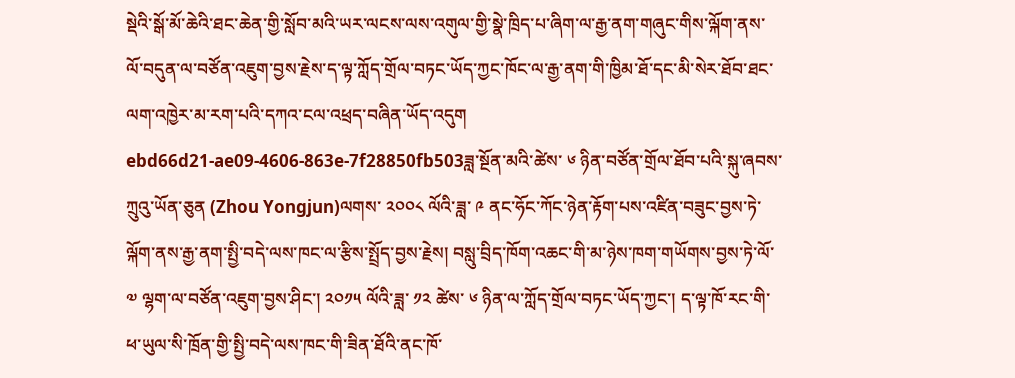སྡེའི་སྒོ་མོ་ཆེའི་ཐང་ཆེན་གྱི་སློབ་མའི་ཡར་ལངས་ལས་འགུལ་གྱི་སྣེ་ཁྲིད་པ་ཞིག་ལ་རྒྱ་ནག་གཞུང་གིས་ལྐོག་ནས་ལོ་བདུན་ལ་བཙོན་འཇུག་བྱས་རྗེས་ད་ལྟ་ཀློད་གྲོལ་བཏང་ཡོད་ཀྱང་ཁོང་ལ་རྒྱ་ནག་གི་ཁྱིམ་ཐོ་དང་མི་སེར་ཐོབ་ཐང་ལག་འཁྱེར་མ་རག་པའི་དཀའ་ངལ་འཕྲད་བཞིན་ཡོད་འདུག
ebd66d21-ae09-4606-863e-7f28850fb503ཟླ་སྔོན་མའི་ཚེས་ ༦ ཉིན་བཙོན་གྲོལ་ཐོབ་པའི་སྐུ་ཞབས་ཀྲུའུ་ཡོན་ཅུན (Zhou Yongjun)ལགས་ ༢༠༠༨ ལོའི་ཟླ་ ༩ ནང་ཧོང་ཀོང་ཉེན་རྟོག་པས་འཛིན་བཟུང་བྱས་ཏེ་ལྐོག་ནས་རྒྱ་ནག་སྤྱི་བདེ་ལས་ཁང་ལ་རྩིས་སྤྲོད་བྱས་རྗེས། བསླུ་བྲིད་ཁོག་འཆང་གི་མ་ཉེས་ཁག་གཡོགས་བྱས་ཏེ་ལོ་ ༧ ལྷག་ལ་བཙོན་འཇུག་བྱས་ཤིང་། ༢༠༡༥ ལོའི་ཟླ་ ༡༢ ཚེས་ ༦ ཉིན་ལ་ཀློད་གྲོལ་བཏང་ཡོད་ཀྱང་། ད་ལྟ་ཁོ་རང་གི་ཕ་ཡུལ་སི་ཁྲོན་གྱི་སྤྱི་བདེ་ལས་ཁང་གི་ཟིན་ཐོའི་ནང་ཁོ་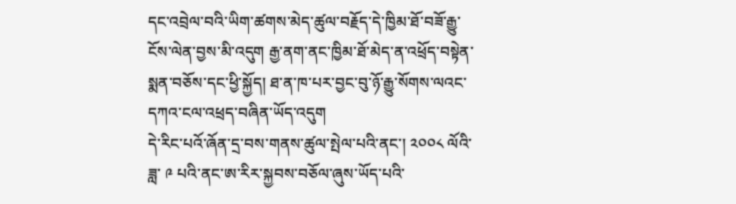དང་འབྲེལ་བའི་ཡིག་ཚགས་མེད་ཚུལ་བརྗོད་དེ་ཁྱིམ་ཐོ་བཟོ་རྒྱུ་ངོས་ལེན་བྱས་མི་འདུག རྒྱ་ནག་ནང་ཁྱིམ་ཐོ་མེད་ན་འཕྲོད་བསྟེན་སྨན་བཅོས་དང་ཕྱི་སྐྱོད། ཐ་ན་ཁ་པར་བྱང་བུ་ཉོ་རྒྱུ་སོགས་ལའང་དཀའ་ངལ་འཕྲད་བཞིན་ཡོད་འདུག
དེ་རིང་པའོ་ཞོན་དྲ་བས་གནས་ཚུལ་སྤེལ་པའི་ནང་། ༢༠༠༨ ལོའི་ཟླ་ ༩ པའི་ནང་ཨ་རིར་སྐྱབས་བཅོལ་ཞུས་ཡོད་པའི་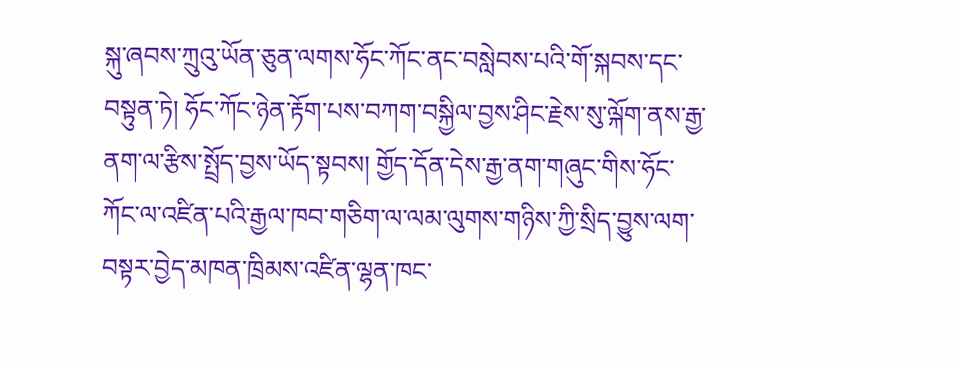སྐུ་ཞབས་ཀྲུའུ་ཡོན་ཅུན་ལགས་ཧོང་ཀོང་ནང་བསླེབས་པའི་གོ་སྐབས་དང་བསྟུན་ཏེ། ཧོང་ཀོང་ཉེན་རྟོག་པས་བཀག་བསྐྱིལ་བྱས་ཤིང་རྗེས་སུ་ལྐོག་ནས་རྒྱ་ནག་ལ་རྩིས་སྤྲོད་བྱས་ཡོད་སྟབས། གྱོད་དོན་དེས་རྒྱ་ནག་གཞུང་གིས་ཧོང་ཀོང་ལ་འཛིན་པའི་རྒྱལ་ཁབ་གཅིག་ལ་ལམ་ལུགས་གཉིས་ཀྱི་སྲིད་བྱུས་ལག་བསྟར་བྱེད་མཁན་ཁྲིམས་འཛིན་ལྷན་ཁང་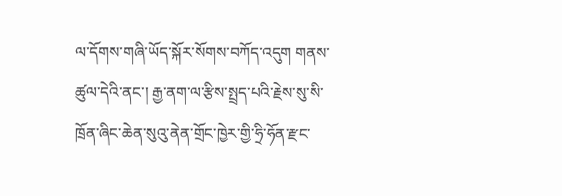ལ་དོགས་གཞི་ཡོད་སྐོར་སོགས་བཀོད་འདུག གནས་ཚུལ་དེའི་ནང་། རྒྱ་ནག་ལ་རྩིས་སྤྲད་པའི་རྗེས་སུ་སི་ཁྲོན་ཞིང་ཆེན་སུའུ་ནེན་གྲོང་ཁྱེར་གྱི་ཧྲི་ཧོན་རྫང་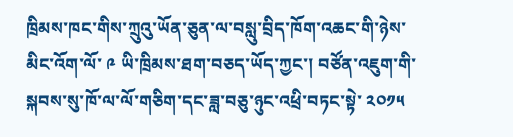ཁྲིམས་ཁང་གིས་ཀྲུའུ་ཡོན་ཅུན་ལ་བསླུ་བྲིད་ཁོག་འཆང་གི་ཉེས་མིང་འོག་ལོ་ ༩ ཡི་ཁྲིམས་ཐག་བཅད་ཡོད་ཀྱང་། བཙོན་འཇུག་གི་སྐབས་སུ་ཁོ་ལ་ལོ་གཅིག་དང་ཟླ་བཅུ་ཉུང་འཕྲི་བཏང་སྟེ་ ༢༠༡༥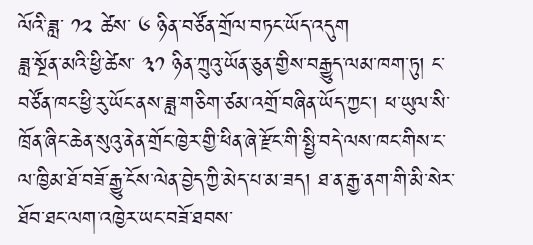ལོའི་ཟླ་ ༡༢ ཚེས་ ༦ ཉིན་བཙོན་གྲོལ་བཏང་ཡོད་འདུག
ཟླ་སྔོན་མའི་ཕྱི་ཚེས་ ༣༡ ཉིན་ཀྲུའུ་ཡོན་ཅུན་གྱིས་བརྒྱུད་ལམ་ཁག་ཏུ། ང་བཙོན་ཁང་ཕྱི་རུ་ཡོང་ནས་ཟླ་གཅིག་ཙམ་འགྲོ་བཞིན་ཡོད་ཀྱང་། ཕ་ཡུལ་སི་ཁྲོན་ཞིང་ཆེན་སུའུ་ནེན་གྲོང་ཁྱེར་གྱི་ཕིན་ཞེ་རྫོང་གི་སྤྱི་བདེ་ལས་ཁང་གིས་ང་ལ་ཁྱིམ་ཐོ་བཟོ་རྒྱུ་ངོས་ལེན་བྱེད་ཀྱི་མེད་པ་མ་ཟད། ཐ་ན་རྒྱ་ནག་གི་མི་སེར་ཐོབ་ཐང་ལག་འཁྱེར་ཡང་བཟོ་ཐབས་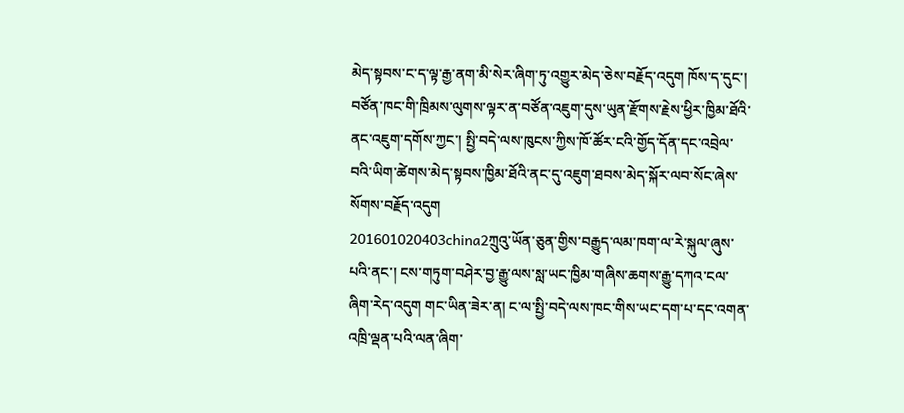མེད་སྟབས་ང་ད་ལྟ་རྒྱ་ནག་མི་སེར་ཞིག་ཏུ་འགྱུར་མེད་ཅེས་བརྗོད་འདུག ཁོས་ད་དུང་། བཙོན་ཁང་གི་ཁྲིམས་ལུགས་ལྟར་ན་བཙོན་འཇུག་དུས་ཡུན་རྫོགས་རྗེས་ཕྱིར་ཁྱིམ་ཐོའི་ནང་འཇུག་དགོས་ཀྱང་། སྤྱི་བདེ་ལས་ཁུངས་ཀྱིས་ཁོ་ཚོར་ངའི་གྱོད་དོན་དང་འབྲེལ་བའི་ཡིག་ཚེགས་མེད་སྟབས་ཁྱིམ་ཐོའི་ནང་དུ་འཇུག་ཐབས་མེད་སྐོར་ལབ་སོང་ཞེས་སོགས་བརྗོད་འདུག
201601020403china2ཀྲུའུ་ཡོན་ཅུན་གྱིས་བརྒྱུད་ལམ་ཁག་ལ་རེ་སྐུལ་ཞུས་པའི་ནང་། ངས་གཏུག་བཤེར་བྱ་རྒྱུ་ལས་སླ་ཡང་ཁྱིམ་གཞིས་ཆགས་རྒྱུ་དཀའ་ངལ་ཞིག་རེད་འདུག གང་ཡིན་ཟེར་ན། ང་ལ་སྤྱི་བདེ་ལས་ཁང་གིས་ཡང་དག་པ་དང་འགན་འཁྲི་ལྡན་པའི་ལན་ཞིག་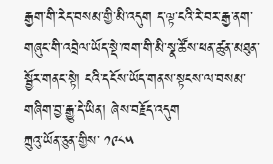རྒྱག་གི་རེད་བསམ་གྱི་མི་འདུག ད་ལྟ་ངའི་རེ་བར་རྒྱ་ནག་གཞུང་གི་འབྲེལ་ཡོད་སྡེ་ཁག་གི་མི་སྣ་ཚོས་ཕན་ཚུན་མཐུན་སྦྱོར་གནང་སྟེ། ངའི་དངོས་ཡོད་གནས་སྟངས་ལ་བསམ་གཞིག་བྱ་རྒྱུ་དེ་ཡིན། ཞེས་བརྗོད་འདུག
ཀྲུའུ་ཡོན་ཅུན་གྱིས་ ༡༩༨༥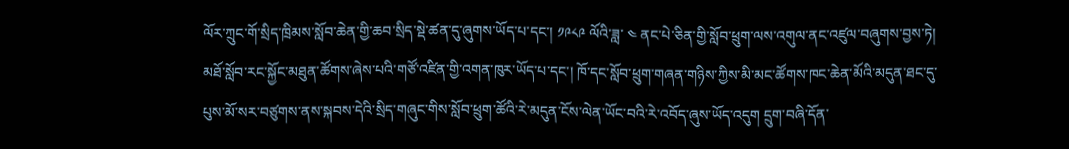ལོར་ཀྲུང་གོ་སྲིད་ཁྲིམས་སློབ་ཆེན་གྱི་ཆབ་སྲིད་སྡེ་ཚན་དུ་ཞུགས་ཡོད་པ་དང་། ༡༩༨༩ ལོའི་ཟླ་ ༤ ནང་པེ་ཅིན་གྱི་སློབ་ཕྲུག་ལས་འགུལ་ནང་འཛུལ་བཞུགས་བྱས་ཏེ། མཐོ་སློབ་རང་སྐྱོང་མཐུན་ཚོགས་ཞེས་པའི་གཙོ་འཛིན་གྱི་འགན་ཁུར་ཡོད་པ་དང་། ཁོ་དང་སློབ་ཕྲུག་གཞན་གཉིས་ཀྱིས་མི་མང་ཚོགས་ཁང་ཆེན་མོའི་མདུན་ཐང་དུ་པུས་མོ་སར་བཙུགས་ནས་སྐབས་དེའི་སྲིད་གཞུང་གིས་སློབ་ཕྲུག་ཚོའི་རེ་མདུན་ངོས་ལེན་ཡོང་བའི་རེ་འབོད་ཞུས་ཡོད་འདུག དྲུག་བཞི་དོན་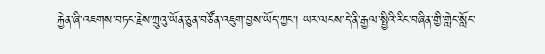རྐྱེན་ཞི་འཇགས་བཏང་རྗེས་ཀྲུའུ་ཡོན་ཅུན་བཙོན་འཇུག་བྱས་ཡོད་ཀྱང་། ཡར་ལངས་དེ་ནི་རྒྱལ་སྤྱིའི་རིང་བཞིན་གྱི་གླེང་སློང་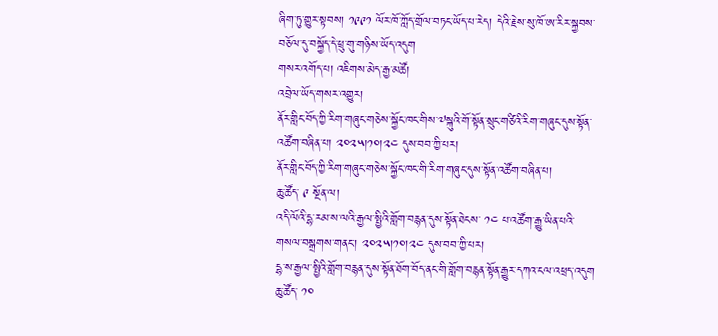ཞིག་ཏུ་གྱུར་སྟབས། ༡༩༩༡ ལོར་ཁོ་ཀློད་གྲོལ་བཏང་ཡོད་པ་རེད། དེའི་རྗེས་སུ་ཁོ་ཨ་རིར་སྐྱབས་བཅོལ་དུ་བསྐྱོད་དེ་ཕྲུ་གུ་གཉིས་ཡོད་འདུག
གསར་འགོད་པ། འཇིགས་མེད་རྒྱ་མཚོ།
འབྲེལ་ཡོད་གསར་འགྱུར།
ནོར་གླིང་བོད་ཀྱི་རིག་གཞུང་གཅེས་སྐྱོང་ཁང་གིས་༧སྐུའི་གོ་སྟོན་སྲུང་གཙིའི་རིག་གཞུང་དུས་སྟོན་འཚོག་བཞིན་པ། ༢༠༢༥།༡༠།༢༤ དུས་བབ་ཀྱི་པར།
ནོར་གླིང་བོད་ཀྱི་རིག་གཞུང་གཅེས་སྐྱོང་ཁང་གི་རིག་གཞུང་དུས་སྟོན་འཚོག་བཞིན་པ།
ཆུ་ཚོད་ ༩ སྔོན་ལ།
འདི་ལོའི་དྷ་རམ་ས་ལའི་རྒྱལ་སྤྱིའི་གློག་བརྙན་དུས་སྟོན་ཐེངས་ ༡༤ པ་འཚོག་རྒྱུ་ཡིན་པའི་གསལ་བསྒྲགས་གནང་། ༢༠༢༥།༡༠།༢༤ དུས་བབ་ཀྱི་པར།
དྷ་ས་རྒྱལ་སྤྱིའི་གློག་བརྙན་དུས་སྟོན་ཐོག་བོད་ནང་གི་གློག་བརྙན་སྟོན་རྒྱུར་དཀའ་ངལ་འཕྲད་འདུག
ཆུ་ཚོད་ ༡༠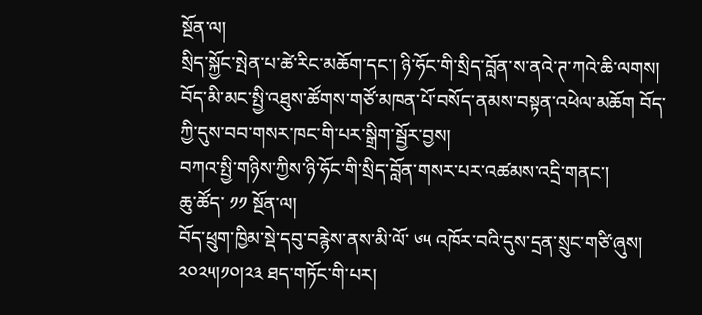སྔོན་ལ།
སྲིད་སྐྱོང་སྤེན་པ་ཚེ་རིང་མཆོག་དང་། ཉི་ཧོང་གི་སྲིད་བློན་ས་ནའེ་ཊ་ཀའེ་ཆི་ལགས། བོད་མི་མང་སྤྱི་འཐུས་ཚོགས་གཙོ་མཁན་པོ་བསོད་ནམས་བསྟན་འཕེལ་མཆོག བོད་ཀྱི་དུས་བབ་གསར་ཁང་གི་པར་སྒྲིག་སྦྱོར་བྱས།
བཀའ་སྤྱི་གཉིས་ཀྱིས་ཉི་ཧོང་གི་སྲིད་བློན་གསར་པར་འཚམས་འདྲི་གནང་།
ཆུ་ཚོད་ ༡༡ སྔོན་ལ།
བོད་ཕྲུག་ཁྱིམ་སྡེ་དབུ་བརྙེས་ནས་མི་ལོ་ ༦༥ འཁོར་བའི་དུས་དྲན་སྲུང་གཙི་ཞུས། ༢༠༢༥།༡༠།༢༣ ཐད་གཏོང་གི་པར།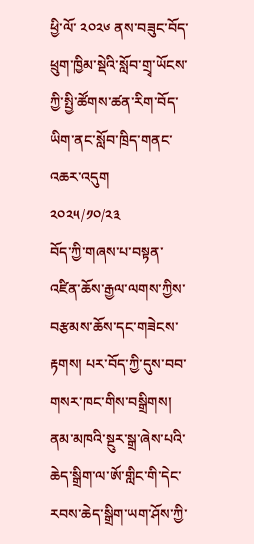ཕྱི་ལོ་ ༢༠༢༦ ནས་བཟུང་བོད་ཕྲུག་ཁྱིམ་སྡེའི་སློབ་གྲྭ་ཡོངས་ཀྱི་སྤྱི་ཚོགས་ཚན་རིག་བོད་ཡིག་ནང་སློབ་ཁྲིད་གནང་འཆར་འདུག
༢༠༢༥/༡༠/༢༣
བོད་ཀྱི་གཞས་པ་བསྟན་འཛིན་ཆོས་རྒྱལ་ལགས་ཀྱིས་བརྩམས་ཆོས་དང་གཟེངས་རྟགས། པར་བོད་ཀྱི་དུས་བབ་གསར་ཁང་གིས་བསྒྲིགས།
ནམ་མཁའི་སྔུར་སྒྲ་ཞེས་པའི་ཆེད་སྒྲིག་ལ་ཨོ་གླིང་གི་དེང་རབས་ཆེད་སྒྲིག་ཡག་ཤོས་ཀྱི་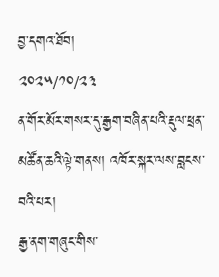བྱ་དགའ་ཐོབ།
༢༠༢༥/༡༠/༢༣
ན་གོར་མོར་གསར་དུ་རྒྱག་བཞིན་པའི་རྡུལ་ཕྲན་མཚོན་ཆའི་ལྟེ་གནས། འཁོར་སྐར་ལས་བླངས་བའི་པར།
རྒྱ་ནག་གཞུང་གིས་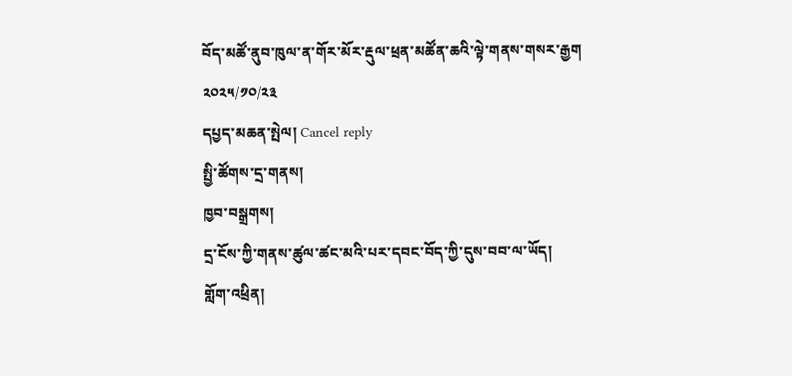བོད་མཚོ་ནུབ་ཁུལ་ན་གོར་མོར་རྡུལ་ཕྲན་མཚོན་ཆའི་ལྟེ་གནས་གསར་རྒྱག
༢༠༢༥/༡༠/༢༣
དཔྱད་མཆན་སྤེལ། Cancel reply
སྤྱི་ཚོགས་དྲ་གནས།
ཁྱབ་བསྒྲགས།
དྲ་ངོས་ཀྱི་གནས་ཚུལ་ཚང་མའི་པར་དབང་བོད་ཀྱི་དུས་བབ་ལ་ཡོད།
གློག་འཕྲིན།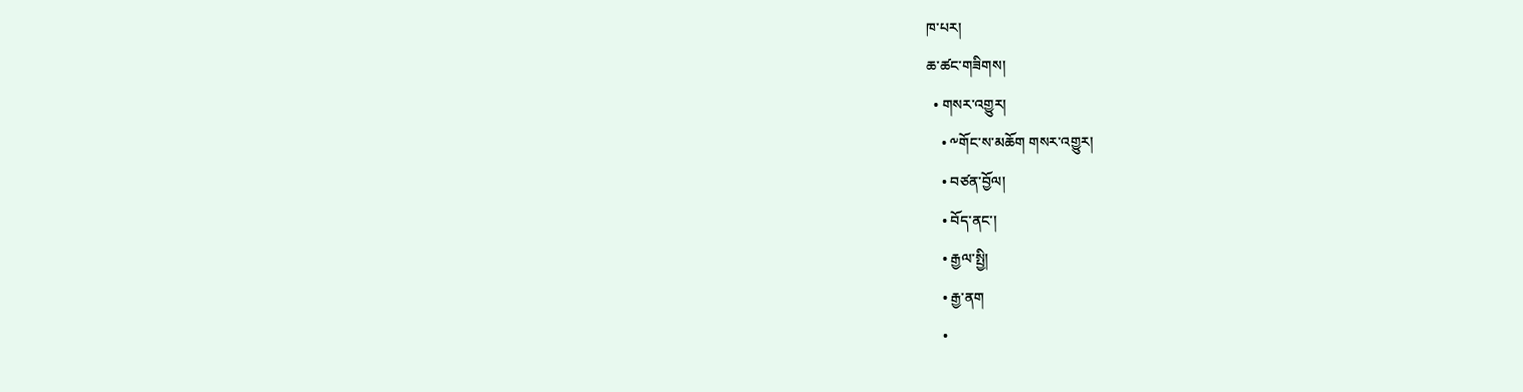ཁ་པར།
ཆ་ཚང་གཟིགས།
  • གསར་འགྱུར།
    • ༸གོང་ས་མཆོག གསར་འགྱུར།
    • བཙན་བྱོལ།
    • བོད་ནང་།
    • རྒྱལ་སྤྱི།
    • རྒྱ་ནག
    •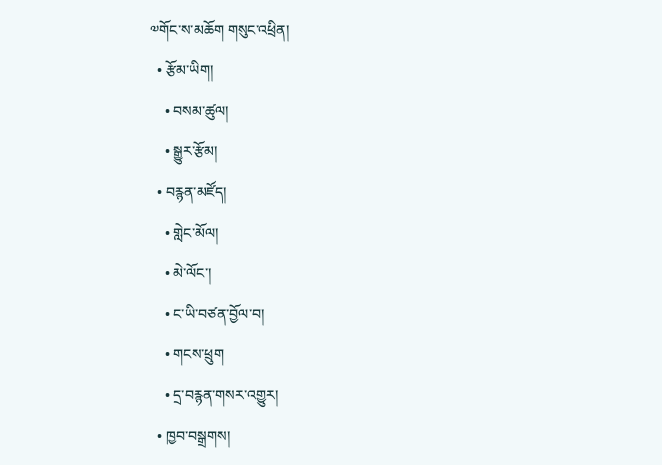༧གོང་ས་མཆོག གསུང་འཕྲིན།
  • རྩོམ་ཡིག།
    • བསམ་ཚུལ།
    • སྒྱུར་རྩོམ།
  • བརྙན་མཛོད།
    • གླེང་མོལ།
    • མེ་ལོང་།
    • ང་ཡི་བཙན་བྱོལ་བ།
    • གངས་ཕྲུག
    • དྲ་བརྙན་གསར་འགྱུར།
  • ཁྱབ་བསྒྲགས།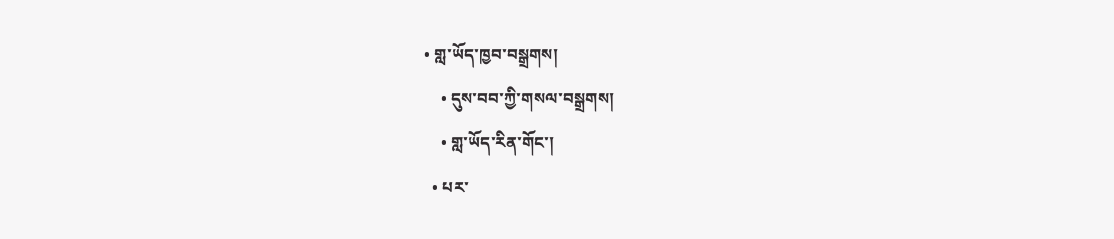• གླ་ཡོད་ཁྱབ་བསྒྲགས།
    • དུས་བབ་ཀྱི་གསལ་བསྒྲགས།
    • གླ་ཡོད་རིན་གོང་།
  • པར་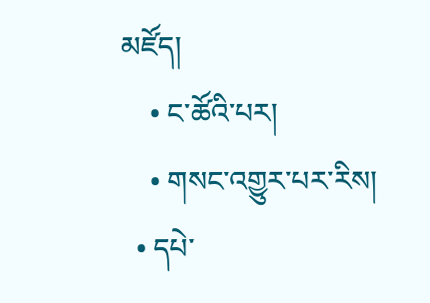མཛོད།
    • ང་ཚོའི་པར།
    • གསང་འགྱུར་པར་རིས།
  • དཔེ་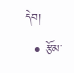དེབ།
  • རྩོམ་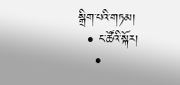སྒྲིག་པའི་གཏམ།
  • ང་ཚོའི་སྐོར།
    •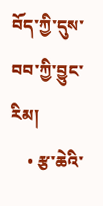བོད་ཀྱི་དུས་བབ་ཀྱི་བྱུང་རིམ།
    • རྩ་ཆེའི་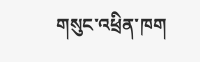གསུང་འཕྲིན་ཁག